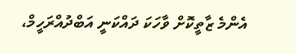އެންމެ ޒާތީކޮށް ވާހަކަ ދައްކަނީ އަބްދުއްރަހީމް،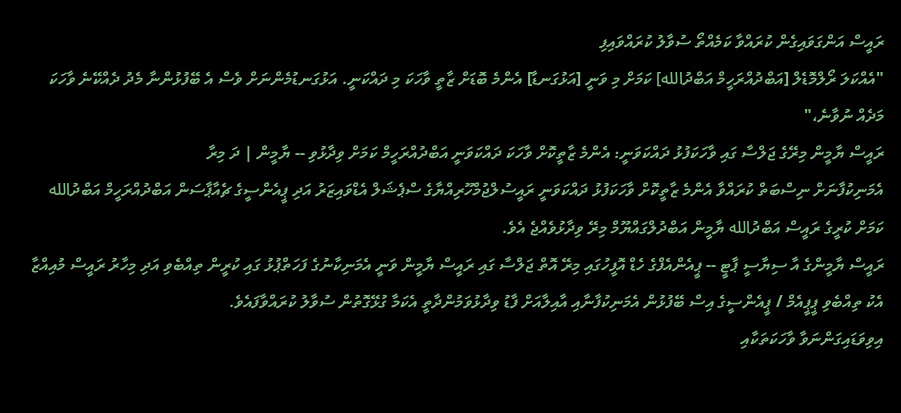ރައީސް އަންގަވައިގެން ކުރައްވާ ކަމެއްތޯ ސުވާލު ކުރައްވައިފި
"އެއްކަލަ ރޯލްމޮޑެލް [އަބްދުއްރަހީމް އަބްދުالله] ކަމަށް މި ވަނީ [އަޅުގަނޑާ] އެންމެ ބޮޑަށް ޒާތީ ވާހަކަ މި ދައްކަނީ. އަޅުގަނޑުމެންނަށް ވެސް އެ ބޭފުޅުންނާ މެދު ދެއްކޭނެ ވާހަކަ މަދެއް ނުވާނެ،"
ރައީސް ޔާމީން މިރޭގެ ޖަލްސާ ގައި ވާހަކަފުޅު ދައްކަވަނީ: އެންމެ ޒާތީކޮށް ވާހަކަ ދައްކަވަނީ އަބްދުއްރަހީމް ކަމަށް ވިދާޅުވި -- ޔާމީން | ދަ މިރާ
އެމަނިކުފާނަށް ނިސްބަތް ކުރައްވާ އެންމެ ޒާތީކޮށް ވާހަކަފުޅު ދައްކަވަނީ ރައީސުލްޖުމްހޫރިއްޔާގެ ސްޕެޝަލް އެޑްވައިޒަރު އަދި ޕީއެންސީގެ ޗެއާޕާސަން އަބްދުއްރަހީމް އަބްދުالله ކަމަށް ކުރީގެ ރައީސް އަބްދުالله ޔާމީން އަބްދުލްގައްޔޫމް މިރޭ ވިދާޅުވެއްޖެ އެވެ.
ރައީސް ޔާމީންގެ އާ ސިޔާސީ ޕާޓީ -- ޕީއެންއެފްގެ ހެޑް އޮފީހުގައި މިރޭ އޮތް ޖަލްސާ ގައި ރައީސް ޔާމީން ވަނީ އެމަނިކާނުގެ ފަހަތްޕުޅު ގައި ކުރީން ތިއްބެވި އަދި މިހާރު ރައީސް މުއިއްޒާ އެކު ތިއްބެވި ޕީޕީއެމް / ޕީއެންސީގެ އިސް ބޭފުޅުން އެމަނިކުފާނާއި އާއިލާއަށް ފާޑު ވިދާޅުވަމުންދާތީ އެކަމާ ގުޅޭގޮތުން ސުވާލު ކުރައްވާފައެވެ.
އިވިވަޑައިގަންނަވާ ވާހަކަތަކާއި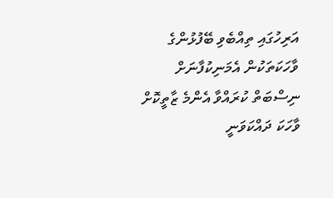އަރިހުގައި ތިއްބެވި ބޭފުޅުންގެ ވާހަކަތަކުން އެމަނިކުފާނަށް ނިސްބަތް ކުރައްވާ އެންމެ ޒާތީކޮށް ވާހަކަ ދައްކަވަނީ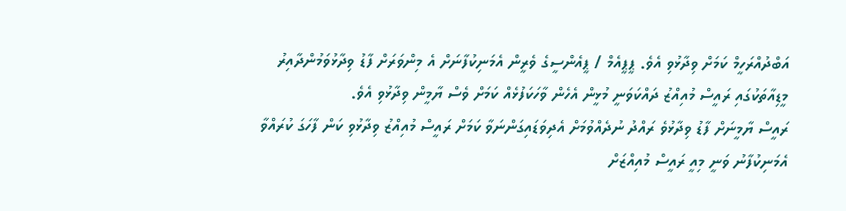އަބްދުއްރަހީމް ކަމަށް ވިދާޅުވި އެވެ. ޕީޕީއެމް / ޕީއެންސީގެ ވެރީން އެމަނިކުފާނަށް އެ މިންވަރަށް ފާޑު ވިދާޅުވަމުންދާއިރު މީޑިއާތަކުގައި ރައީސް މުއިއްޒު ދައްކަވަނީ މުޅީން އެހެން ވާހަކަފުޅެއް ކަމަށް ވެސް ޔާމީން ވިދާޅުވި އެވެ.
ރައީސް ޔާމީނަށް ފާޑު ވިދާޅުވެ ރައްދު ނުދެއްވުމަށް އެދިވަޑައިގަންނަވާ ކަމަށް ރައީސް މުއިއްޒު ވިދާޅުވި ކަން ފާހަގަ ކުރައްވާ އެމަނިކުފާނު ވަނީ މިއީ ރައީސް މުއިއްޒަށް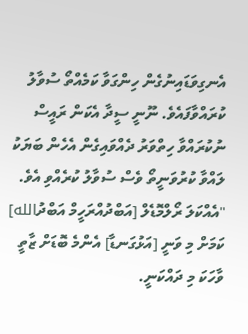އެނގިވަޑައިނުގެން ހިންގަވާ ކަމެއްތޯ ސުވާލު ކުރައްވާފައެވެ. ނޫނީ ސީދާ އެކަން ރައީސް ނުކުރައްވާ ހިތްވަރު ދެއްވައިގެން އެހެން ބަޔަކު ލައްވާ ކުރުވަނީތޯ ވެސް ސުވާލު ކުރެއްވި އެވެ.
"އެއްކަލަ ރޯލްމޮޑެލް [އަބްދުއްރަހީމް އަބްދުالله] ކަމަށް މި ވަނީ [އަޅުގަނޑާ] އެންމެ ބޮޑަށް ޒާތީ ވާހަކަ މި ދައްކަނީ.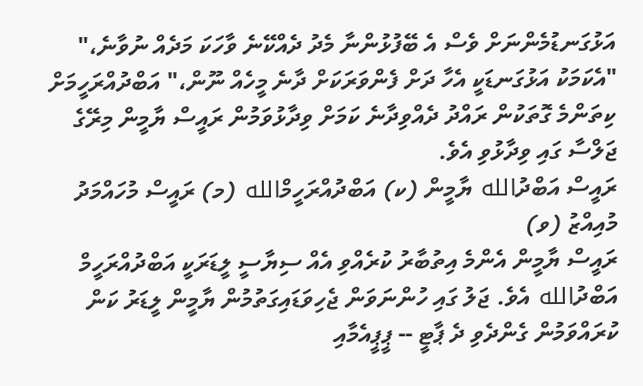އަޅުގަނޑުމެންނަށް ވެސް އެ ބޭފުޅުންނާ މެދު ދެއްކޭނެ ވާހަކަ މަދެއް ނުވާނެ،"
"އެކަމަކު އަޅުގަނޑަކީ އެހާ ދަށް ފެންވަރަކަށް ދާނެ މީހެއް ނޫން،" އަބްދުއްރަހީމަށް ކިތަންމެ ގޮތަކުން ރައްދު ދެއްވިދާނެ ކަމަށް ވިދާޅުވަމުން ރައީސް ޔާމީން މިރޭގެ ޖަލްސާ ގައި ވިދާޅުވި އެވެ.
ރައީސް އަބްދުالله ޔާމީން (ކ) އަބްދުއްރަހީމްالله (މ) ރައީސް މުހައްމަދު މުއިއްޒު (ވ)
ރައީސް ޔާމީން އެންމެ އިތުބާރު ކުރެއްވި އެއް ސިޔާސީ ލީޑަރަކީ އަބްދުއްރަހީމް އަބްދުالله އެވެ. ޖަލު ގައި ހުންނަވަން ޖެހިވަޑައިގަތުމުން ޔާމީން ލީޑަރު ކަން ކުރައްވަމުން ގެންދެވި ދެ ޕާޓީ -- ޕީޕީއެމާއި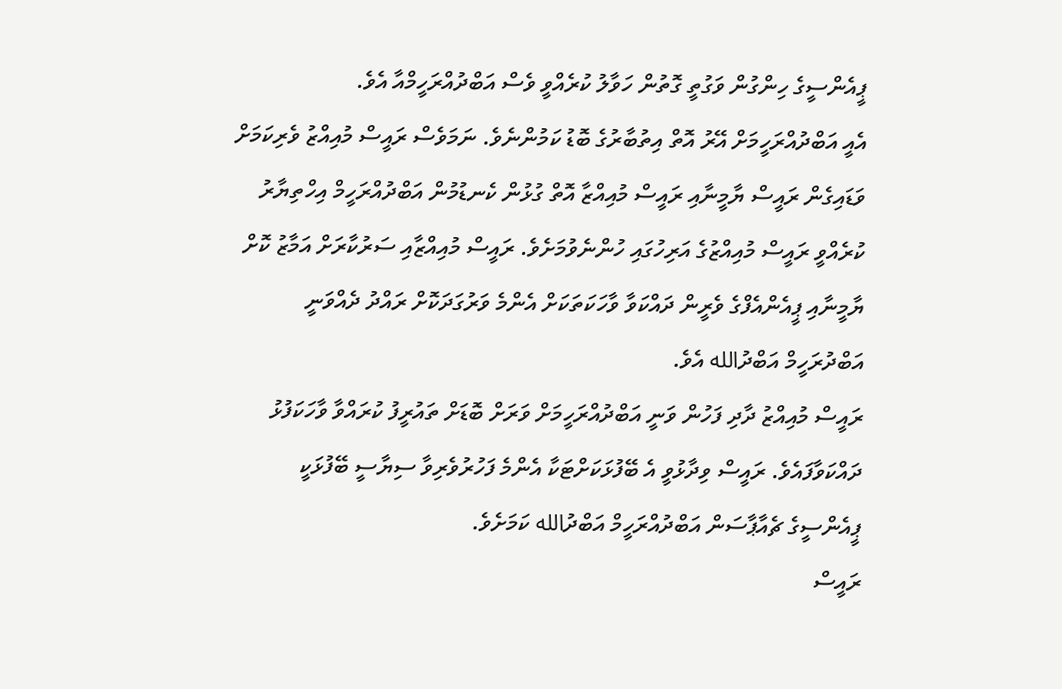ޕީއެންސީގެ ހިންގުން ވަގުތީ ގޮތުން ހަވާލު ކުރެއްވީ ވެސް އަބްދުއްރަހީމްއާ އެވެ.
އެއީ އަބްދުއްރަހީމަށް އޭރު އޮތް އިތުބާރުގެ ބޮޑު ކަމުންނެވެ. ނަމަވެސް ރައީސް މުއިއްޒު ވެރިކަމަށް ވަޑައިގެން ރައީސް ޔާމީނާއި ރައީސް މުއިއްޒާ އޮތް ގުޅުން ކެނޑުމުން އަބްދުއްރަހީމް އިހްތިޔާރު ކުރެއްވީ ރައީސް މުއިއްޒުގެ އަރިހުގައި ހުންނެވުމަށެވެ. ރައީސް މުއިއްޒާއި ސަރުކާރަށް އަމާޒު ކޮށް ޔާމީނާއި ޕީއެންއެފްގެ ވެރީން ދައްކަވާ ވާހަކަތަކަށް އެންމެ ވަރުގަދަކޮށް ރައްދު ދެއްވަނީ އަބްދުރަހީމް އަބްދުالله އެވެ.
ރައީސް މުއިއްޒު ދާދި ފަހުން ވަނީ އަބްދުއްރަހީމަށް ވަރަށް ބޮޑަށް ތައުރީފު ކުރައްވާ ވާހަކަފުޅު ދައްކަވާފައެވެ. ރައީސް ވިދާޅުވީ އެ ބޭފުޅަކަށްޓަކާ އެންމެ ފަހުރުވެރިވާ ސިޔާސީ ބޭފުޅަކީ ޕީއެންސީގެ ޗެއާޕާސަން އަބްދުއްރަހީމް އަބްދުالله ކަމަށެވެ.
ރައީސް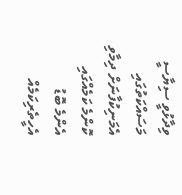ވިދާޅުވީ ސިޔާސީ މަސައްކަތުގައި އެމަނިކުފާނަށް ދިމާވި ކޮންމެ ކަމެއްގައި އެންމެ ބޮޑު އެހީތެރިކަމެއް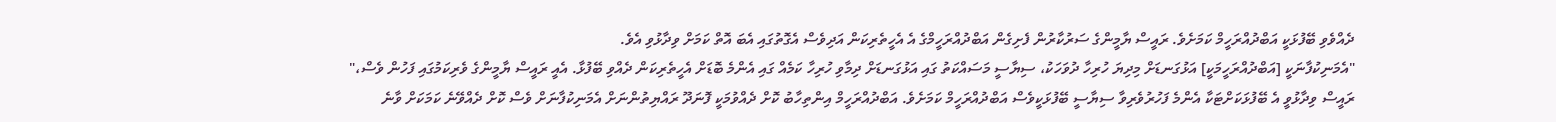ދެއްވެވި ބޭފުޅަކީ އަބްދުއްރަހީމް ކަމަށެވެ. ރައީސް ޔާމީންގެ ސަރުކާރުން ފެށިގެން އަބްދުއްރަހީމްގެ އެ އެހީތެރިކަން އަދިވެސް އެގޮތުގައި އެބަ އޮތް ކަމަށް ވިދާޅުވި އެވެ.
"އެމަނިކުފާނަކީ [އަބްދުއްރަހީމަކީ] އަޅުގަނޑަށް މިދިޔަ ހުރިހާ ދުވަހަކު، ސިޔާސީ މަސައްކަތު ގައި އަޅުގަނޑަށް ދިމާވި ހުރިހާ ކަމެއް ގައި އެންމެ ބޮޑަށް އެހީތެރިކަން ދެއްވި ބޭފުޅާ. އެއީ ރައީސް ޔާމީންގެ ވެރިކަމުގައި ފަހުން ވެސް،"
ރައީސް ވިދާޅުވީ އެ ބޭފުޅަކަށްޓަކާ އެންމެ ފަހުރުވެރިވާ ސިޔާސީ ބޭފުޅަކީވެސް އަބްދުއްރަހީމް ކަމަށެވެ. އަބްދުއްރަހީމް އިންތިހާބު ކޮށް ދެއްވުމަކީ ފޮނަދޫ ރައްޔިތުންނަށް އެމަނިކުފާނަށް ވެސް ކޮށް ދެއްވޭނެ ކަމަކަށް ވާނެ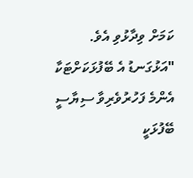ކަމަށް ވިދާޅުވި އެވެ.
"އަޅުގަނޑު އެ ބޭފުޅަކަށްޓަކާ އެންމެ ފަހުރުވެރިވާ ސިޔާސީ ބޭފުޅަކީ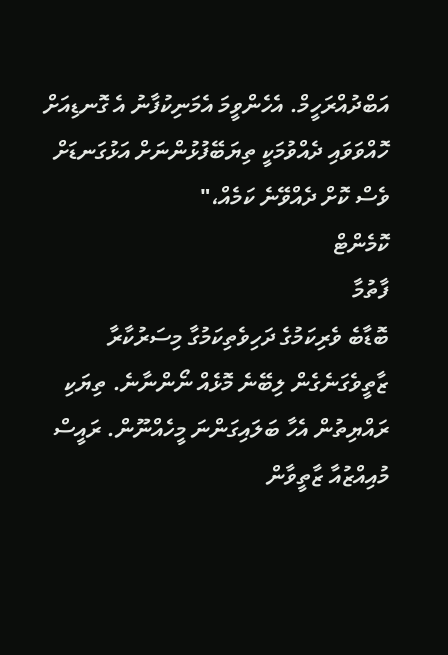އަބްދުއްރަހީމް. އެހެންވީމަ އެމަނިކުފާނު އެ ގޮނޑިއަށް ހޮއްވަވައި ދެއްވުމަކީ ތިޔަބޭފުޅުންނަށް އަޅުގަނޑަށް ވެސް ކޮށް ދެއްވޭނެ ކަމެއް،"
ކޮމެންޓް
ފާތުމާ
ބޮޑާބެ ވެރިކަމުގެ ދަހިވެތިކަމުގާ މިސަރުކާރާ ޒާތީވެގަނެގެން ލިބޭނެ މޮޅެއް ނޯންނާނެ. ތިޔަކި ރައްޔިތުން އެހާ ބަލައިގަންނަ މީހެއްނޫން. ރައީސް މުއިއްޒުއާ ޒާތީވާން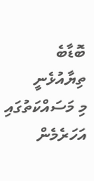ބޮޑާބެ ތިޔާއުޅެނީ
މި މަސައްކަތުގައި އަހަރެމެން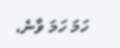ހަމަ ހަމަ ވާނެ،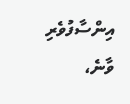އިންސާފުވެރި ވާނެ،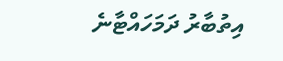އިތުބާރު ދަމަހައްޓާނެ